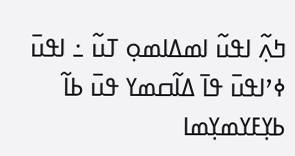ߤߍ߲߬ ߊߟߎ߬ ߊߘߡߊߘߋ߲ ߠߎ߬ ߸ ߊߟߎ߫ ߦߴߊߟߎ߫ ߟߊ߫ ߡߊ߬ߛߘߌ ߟߎ߫ ߕߊ߬ ߕߌ߲ߓߌߘߌ߲ߘߊ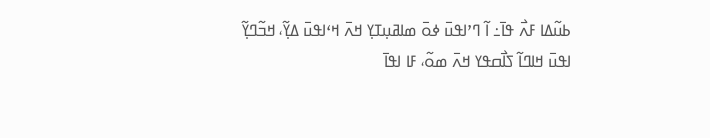ߕߎ߬ߡߊ ߓߍ߯ ߟߊ߫߸ ߊ߬ ߣߴߊߟߎ߫ ߦߋ߫ ߘߊߥߎ߲ߠߌ߲ ߞߍ߫ ߞߵߊߟߎ߫ ߡߌ߲߬، ߞߏ߬ߣߌ߲߬ ߊߟߎ߫ ߞߊߣߊ߬ ߖߊ߯ߛߟߌ ߞߍ߫ ߘߋ߬، ߓߊ ߊߟߊ߫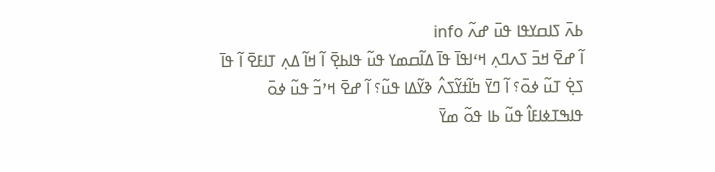ߕߍ߫ ߖߊߛߌߟߊ ߟߎ߫ ߝߍ߬ info
ߊ߬ ߝߐ߫ ߞߏ߫ ߖߍߣߍ߲ ߞߵߊߟߊ߫ ߟߊ߫ ߡߊ߬ߛߘߌ ߟߎ߬ ߟߊߕߐ߲߫ ߊ߬ ߞߊ߬ ߡߍ߲ ߠߊߓߐ߫ ߊ߬ ߟߊ߫ ߖߐ߲߭ ߠߎ߬ ߦߋ߫؟ ߊ߬ ߣߌ߫ ߤߊ߬ߙߌ߬ߖߍ߮ ߢߌ߬ߡߊ ߟߎ߬؟ ߊ߬ ߝߐ߫ ߞߴߏ߬ ߟߎ߬ ߦߋ߫ ߟߊߒߠߦߊߓߊ߮ ߟߎ߬ ߕߊ ߟߋ߬ ߘߌ߫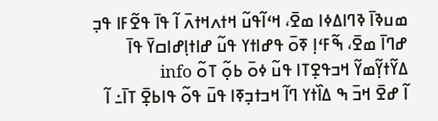ߘߎߢߊ߫ ߢߣߊߡߦߊ ߘߐ߫، ߞߵߊ߬ߟߎ߬ ߞߙߍߞߙߍ߫ ߊ߬ ߟߊ߫ ߟߐ߬ߓߊ ߟߏ߲ ߝߣߊ߫ ߘߐ߫، ߒ߬ߓߵߊ߲ ߧߋ߫ ߟߝߊߙߌ ߟߎ߬ ߝߊߙߊ߲ߝߊߛߌ߫ ߟߊ߫ ߡߌ߬ߙߌ߲߬ߘߌ߬ ߞߏߟߐ߲ߠߊ ߟߎ߬ ߦߋ߫ ߕߋ߲߬ ߠߋ߬ info
ߊ߬ ߝߐ߫ ߞߏ߫ ߒ ߡߊ߰ߙߌ ߣߊ߬ ߞߏߙߏ߲ߧߊ ߟߎ߫ ߟߋ߬ ߟߊߕߐ߲߫ ߠߊ߫߸ ߊ߬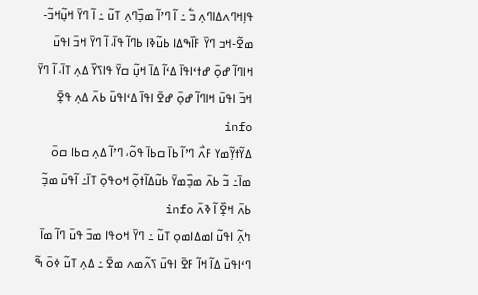ߟߊ߲ߞߣߍߡߊߣߍ߲ ߏ߱ ߸ ߊ߬ ߣߴߊ߬ ߘߏ߲߰ߣߍ߲ ߠߎ߬ ߸ ߊ߬ ߣߌ߫ ߞߎ߲߬ߞߏ߬-ߘߐ߬-ߞߏ ߣߌ߫ ߓߊ߰ߒߡߊ ߕߎ߬ߢߊ ߕߣߊ߬ ߟߊ߫، ߊ߬ ߣߌ߫ ߞߏ߫ ߊߟߎ߫ ߞߊߣߊ߬ ߝߋ߲߫ ߝߙߵߊߟߊ߫ ߡߵߊ߬ ߡߊ߫ ߞߎ߲߬ ߛߌ߫ ߟߊߖߌ߰ ߡߍ߲ ߠߊ߫، ߊ߬ ߣߌ߫ ߞߏ߫ ߊߟߎ߫ ߞߊߣߊ߬ ߝߋ߲߫ ߝߐ߫ ߊߟߊ߫ ߡߵߊߟߎ߫ ߕߍ߫ ߡߍ߲ ߟߐ߲߫ info
ߡߌ߬ߙߌ߲߬ߘߌ ߓߍ߯ ߣߴߊ߬ ߕߊ߫ ߛߕߊ߫ ߟߋ߬، ߣߴߊ߬ ߡߍ߲ ߛߕߊ ߛߋ߫ ߘߊ߫߸ ߏ߬ ߕߍ߫ ߘߏ߲߰ߘߌ߫ ߕߎ߬ߡߊ߬ߙߋ߲߬ ߞߋߟߋ߲߫ ߠߊ߫߸ ߊ߬ߟߎ߫ ߘߏ߲߬ ߕߍ߫ ߞߐ߲߰ ߊ߬ ߢߍ߫ info
ߤߍ߲߬ ߊߟߎ߬ ߊߘߡߊߘߋ߲ ߠߎ߬ ߸ ߣߌ߫ ߞߋߟߊ ߘߏ߫ ߟߎ߫ ߣߊ߬ ߘߊ߫ ߣߵߊߟߎ߫ ߡߊ߬ ߞߊ߬ ߓߐ߫ ߊߟߎ߫ ߖߍ߬ߘߍ ߘߐ߫ ߸ ߡߍ߲ ߠߎ߬ ߦߋ߫ ߒ߬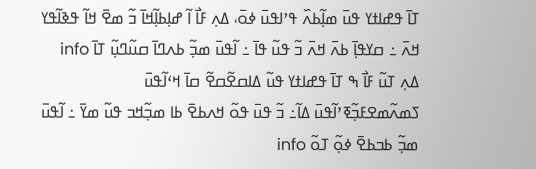ߠߊ߫ ߟߝߊߙߌ ߟߎ߫ ߘߊ߲߬ߕߍ߰ ߟߴߊߟߎ߫ ߦߋ߫، ߡߍ߲ ߓߊ߯ ߊ߬ ߝߊ߲ߕߊ߲߬ߞߊ߫ ߏ߬ ߘߐ߫ ߞߊ߬ ߟߢߊ߬ߟߌ ߞߍ߫ ߸ ߛߌߟߊ߲߫ ߕߍ߫ ߞߍ߫ ߏ߬ ߟߎ߬ ߟߊ߫ ߸ ߊ߬ߟߎ߫ ߘߏ߲߬ ߕߍߣߊ߫ ߛߎ߬ߣߎ߲߬ ߠߊ߫ info
ߡߍ߲ ߠߎ߬ ߓߊ߯ ߒ ߠߊ߫ ߟߝߊߙߌ ߟߎ߬ ߡߊߛߐ߬ߛߐ߬ ߛߊ߫ ߞߵߊ߬ߟߎ߫ ߖߘߍ߬ߘߐߓߏ߲߬ߧߴߊ߬ߟߎ߫ ߡߊ߬߸ ߏ߬ ߟߎ߫ ߟߋ߬ ߞߍߕߐ߫ ߕߊ ߘߏ߲߬ߞߏ ߟߎ߬ ߘߌ߫ ߸ ߊ߬ߟߎ߫ ߘߏ߲߬ ߕߏߕߐ߫ ߦߋ߲߬ ߠߋ߬ info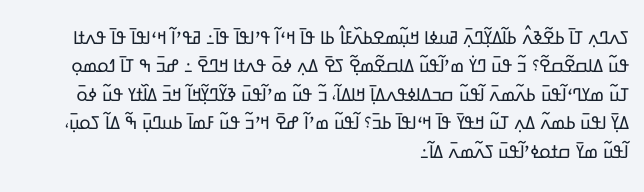ߖߍߣߍ߲ ߠߊ߫ ߕߐ߬ߢߍ߮ ߕߊ߬ߡߌ߲߬ߣߍ߲߫ ߥߎߦߊ ߞߎ߲߬ߘߐߕߍ߰ߓߊ߮ ߕߊ ߟߊ߫ ߞߵߊ߬ ߟߴߊߟߊ߫ ߟߊ߫߸ ߥߟߴߊ߬ ߞߵߊߟߊ߫ ߟߊ߫ ߟߍߙߊ ߟߎ߬ ߡߊߛߐ߬ߛߐ߬؟ ߏ߬ ߟߎ߫ ߣߌ߭ ߘߴߊ߬ߟߎ߬ ߡߊߛߐ߬ߘߐ߲߬ ߖߐ߫ ߡߍ߲ ߦߋ߫ ߟߍߙߊ ߞߣߐ߫ ߸ ߝߏ߫ ߒ ߠߊ߫ ߗߋߘߋ߲ ߠߎ߬ ߘߌߣߵߊ߬ߟߎ߫ ߕߍ߬ߘߍ߫ ߊ߬ߟߎ߬ ߛߏߡߊߦߟߍߡߊ߲߫ ߞߊߡߊ߬، ߏ߬ ߟߎ߬ ߘߴߊ߬ߟߎ߫ ߢߌ߬ߣߌ߲߬ߞߊ߬ ߞߏ߫ ߡߊ߰ߙߌ ߟߎ߬ ߦߋ߫ ߡߌ߲߫ ߊߟߎ߫ ߕߘߍ߬ ߡߍ߲ ߠߎ߬ ߞߟߌ߫ ߟߊ߫ ߞߵߊߟߊ߫ ߕߏ߫؟ ߊ߬ߟߎ߬ ߘߴߊ߬ ߝߐ߫ ߞߴߏ߬ ߟߎ߬ ߓߘߊ߫ ߕߎߣߎ߲߫ ߒ߬ ߡߊ߬ ߖߋߎ߲߫، ߊ߬ߟߎ߬ ߘߌ߫ ߛߙߋߦߴߊ߬ߟߎ߫ ߖߍ߬ߘߍ߫ ߡߊ߬߸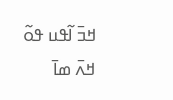ߞߏ߫ ߊ߬ߟߎ ߟߋ߬ ߞߍ߫ ߘߊ߫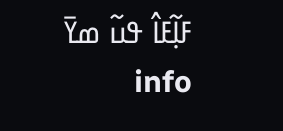ߓߊ߲߬ߓߊ߮ ߟߎ߬ ߘߌ߫ info